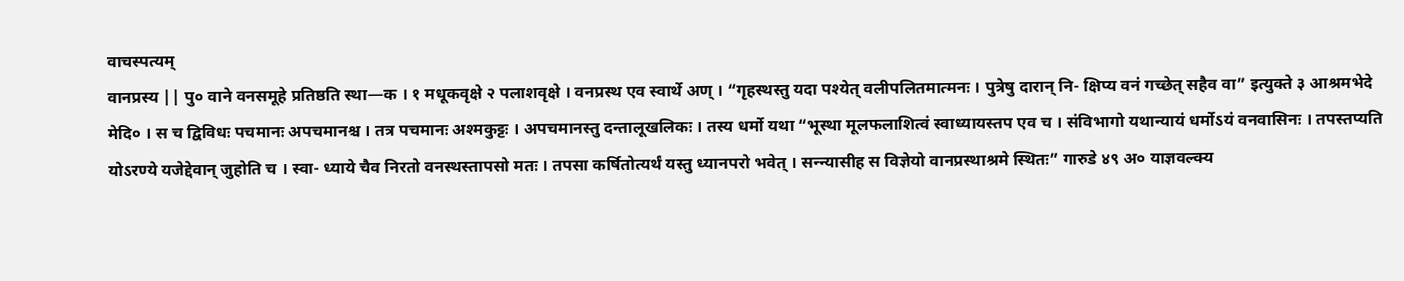वाचस्पत्यम्
वानप्रस्य || पु० वाने वनसमूहे प्रतिष्ठति स्था—क । १ मधूकवृक्षे २ पलाशवृक्षे । वनप्रस्थ एव स्वार्थे अण् । “गृहस्थस्तु यदा पश्येत् वलीपलितमात्मनः । पुत्रेषु दारान् नि- क्षिप्य वनं गच्छेत् सहैव वा” इत्युक्ते ३ आश्रमभेदे मेदि० । स च द्विविधः पचमानः अपचमानश्च । तत्र पचमानः अश्मकुट्टः । अपचमानस्तु दन्तालूखलिकः । तस्य धर्मो यथा “भूस्था मूलफलाशित्वं स्वाध्यायस्तप एव च । संविभागो यथान्यायं धर्मोऽयं वनवासिनः । तपस्तप्यति योऽरण्ये यजेद्देवान् जुहोति च । स्वा- ध्याये चैव निरतो वनस्थस्तापसो मतः । तपसा कर्षितोत्यर्थं यस्तु ध्यानपरो भवेत् । सन्न्यासीह स विज्ञेयो वानप्रस्थाश्रमे स्थितः” गारुडे ४९ अ० याज्ञवल्क्य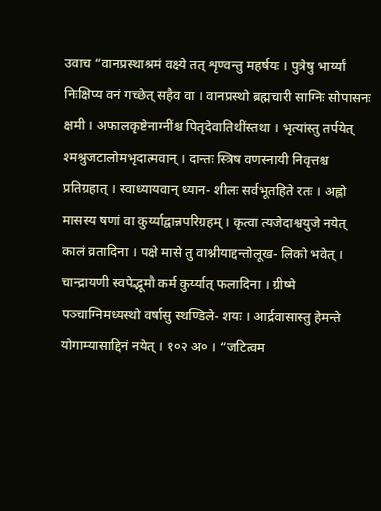उवाच “वानप्रस्थाश्रमं वक्ष्ये तत् शृण्वन्तु महर्षयः । पुत्रेषु भार्य्यां निःक्षिप्य वनं गच्छेत् सहैव वा । वानप्रस्थो ब्रह्मचारी साग्निः सोपासनः क्षमी । अफालकृष्टेनाग्नींश्च पितृदेवातिथींस्तथा । भृत्यांस्तु तर्पयेत् श्मश्रुजटालोमभृदात्मवान् । दान्तः स्त्रिष वणस्नायी निवृत्तश्च प्रतिग्रहात् । स्वाध्यायवान् ध्यान- शीलः सर्वभूतहिते रतः । अह्लो मासस्य षणां वा कुर्य्याद्वान्नपरिग्रहम् । कृत्वा त्यजेदाश्वयुजे नयेत् कालं व्रतादिना । पक्षे मासे तु वाश्नीयाद्दन्तोलूख- लिको भवेत् । चान्द्रायणी स्वपेद्भूमौ कर्म कुर्य्यात् फलादिना । ग्रीष्मे पञ्चाग्निमध्यस्थो वर्षासु स्थण्डिले- शयः । आर्द्रवासास्तु हेमन्ते योगाम्यासाद्दिनं नयेत् । १०२ अ० । “जटित्वम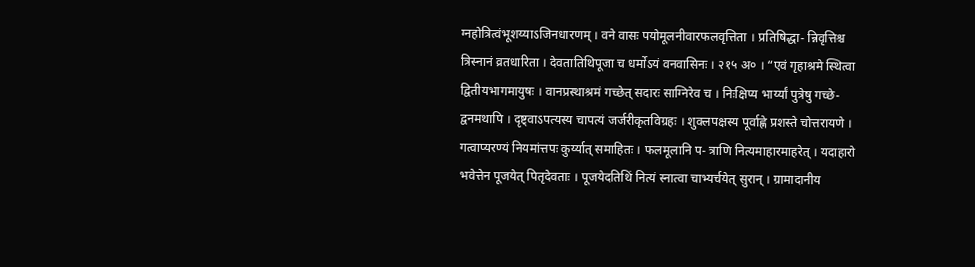ग्नहोत्रित्वंभूशय्याऽजिनधारणम् । वने वासः पयोमूलनीवारफलवृत्तिता । प्रतिषिद्धा- न्निवृत्तिश्च त्रिस्नानं व्रतधारिता । देवतातिथिपूजा च धर्मोऽयं वनवासिनः । २१५ अ० । “एवं गृहाश्रमे स्थित्वा द्वितीयभागमायुषः । वानप्रस्थाश्रमं गच्छेत् सदारः साग्निरेव च । निःक्षिप्य भार्य्यां पुत्रेषु गच्छे- द्वनमथापि । दृष्ट्वाऽपत्यस्य चापत्यं जर्जरीकृतविग्रहः । शुक्लपक्षस्य पूर्वाह्णे प्रशस्ते चोत्तरायणे । गत्वाप्यरण्यं नियमांत्तपः कुर्य्यात् समाहितः । फलमूलानि प- त्राणि नित्यमाहारमाहरेत् । यदाहारो भवेत्तेन पूजयेत् पितृदेवताः । पूजयेदतिथिं नित्यं स्नात्वा चाभ्यर्चयेत् सुरान् । ग्रामादानीय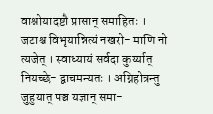वाश्नोयादष्टौ प्रासान् समाहितः । जटाश्च विभृयान्नित्यं नखरो- माणि नो त्यजेत् । स्वाध्यायं सर्वदा कुर्य्यात् नियच्छे- द्वाचमन्यतः । अग्निहोत्रन्तु जुहुयात् पञ्च यज्ञान् समा-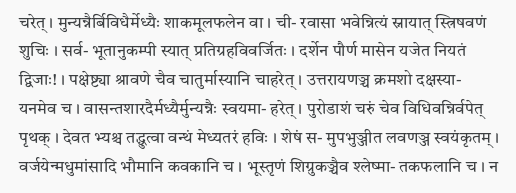चरेत् । मुन्यन्नैर्बिविधैर्मेध्यैः शाकमूलफलेन वा । ची- रवासा भवेन्नित्यं स्नायात् स्त्रिषवणं शुचिः । सर्व- भूतानुकम्पी स्यात् प्रतिग्रहविवर्जितः । दर्शेन पौर्ण मासेन यजेत नियतं द्विजाः! । पक्षेष्ट्या श्रावणे चैव चातुर्मास्यानि चाहरेत् । उत्तरायणञ्च क्रमशो दक्षस्या- यनमेव च । वासन्तशारदैर्मध्यैर्मुन्यन्नैः स्वयमा- हरेत् । पुरोडाशं चरुं चेव विधिवन्निर्वपेत् पृथक् । देवत भ्यश्च तद्धुत्वा वन्थं मेध्यतरं हविः । शेषं स- मुपभुञ्जीत लवणञ्ज स्वयंकृतम् । वर्जयेन्मधुमांसादि भौमानि कवकानि च । भूस्तृणं शिग्रुकञ्चैव श्लेष्मा- तकफलानि च । न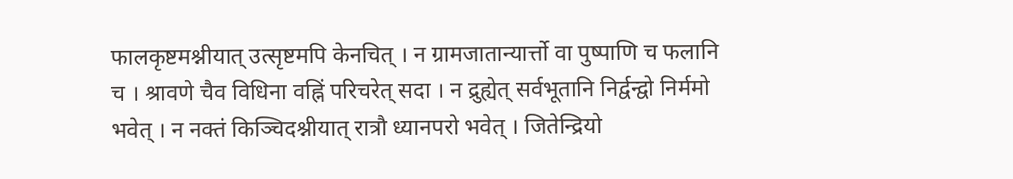फालकृष्टमश्नीयात् उत्सृष्टमपि केनचित् । न ग्रामजातान्यार्त्तो वा पुष्पाणि च फलानि च । श्रावणे चैव विधिना वह्निं परिचरेत् सदा । न द्रुह्येत् सर्वभूतानि निर्द्वन्द्वो निर्ममो भवेत् । न नक्तं किञ्चिदश्नीयात् रात्रौ ध्यानपरो भवेत् । जितेन्द्रियो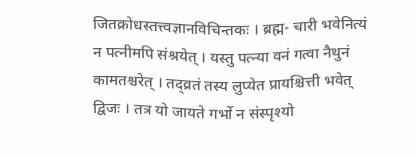जितक्रोधस्तत्त्वज्ञानविचिन्तकः । ब्रह्म- चारी भवेनित्यं न पत्नीमपि संश्रयेत् । यस्तु पत्न्या वनं गत्वा नैथुनं कामतश्चरेत् । तद्व्रतं तस्य लुप्येत प्रायश्चित्ती भवेत् द्विजः । तत्र यो जायते गर्भो न संस्पृश्यो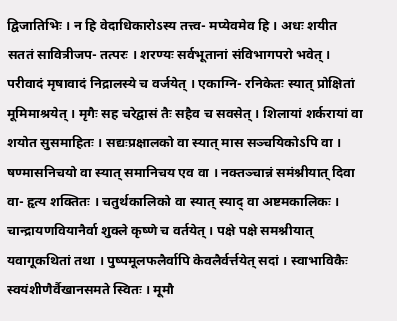द्विजातिभिः । न हि वेदाधिकारोऽस्य तत्त्व- मप्येवमेव हि । अधः शयीत सततं सावित्रीजप- तत्परः । शरण्यः सर्वभूतानां संविभागपरो भवेत् । परीवादं मृषावादं निद्रालस्ये च वर्जयेत् । एकाग्नि- रनिकेतः स्यात् प्रोक्षितां मूमिमाश्रयेत् । मृगैः सह चरेद्वासं तैः सहैव च सवसेत् । शिलायां शर्करायां वा शयोत सुसमाहितः । सद्यःप्रक्षालको वा स्यात् मास सञ्चयिकोऽपि वा । षण्मासनिचयो वा स्यात् समानिचय एव वा । नक्तञ्चान्नं समंश्नीयात् दिवा वा- हृत्य शक्तितः । चतुर्थकालिको वा स्यात् स्याद् वा अष्टमकालिकः । चान्द्रायणवियानैर्वा शुक्ले कृष्णे च वर्तयेत् । पक्षे पक्षे समश्नीयात् यवागूकथितां तथा । पुष्पमूलफलैर्वापि केवलैर्वर्त्तयेत् सदां । स्वाभाविकैः स्वयंशीणैर्वैखानसमते स्वितः । मूमौ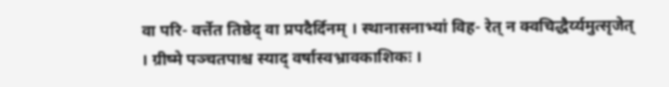वा परि- वर्त्तेत तिष्ठेद् वा प्रपदैर्दिनम् । स्थानासनाभ्यां विह- रेत् न क्वचिद्धैर्य्यमुत्सृजेत् । ग्रीष्मे पञ्चतपाश्च स्याद् वर्षास्वभ्रावकाशिकः ।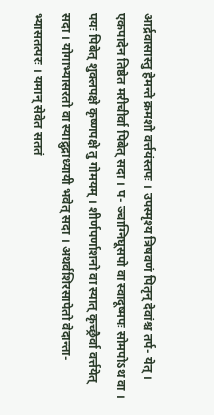आर्द्रवासास्तु हेमन्ते क्रमशो वर्त्तयंस्तपः । उपस्मृश्य त्रिषवणं पितृन् देवांश्च तर्प- येत् । एकपादेन तिष्ठेत मरीचीर्वा पिबेत् सदा । प- ञ्चाग्निघूसपो वा स्वादूष्मपः सोमपोऽथ वा । पयः पिबेत् शुक्लपक्षे कृष्णपक्षे तु गोमयम् । शीर्णपर्णाशनो वा स्यात् कृच्छ्रैर्वा वर्त्तयेत् सदा । योगाभ्यासरतो वा स्याद्रुद्राध्यायी भवेत् सदा । अथर्वशिरसापेतो वेदान्ता- भ्यासतत्परः । यमान् सेवेत सततं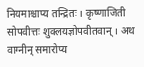नियमाश्चाप्य तन्द्रितः । कृष्णाजिती सोपवीत्तः शुक्लयज्ञोपवीतवान् । अथ वाग्नीन् समारोप्य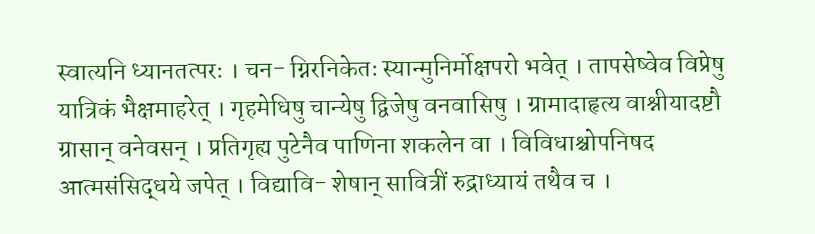स्वात्यनि ध्यानतत्परः । चन- ग्निरनिकेतः स्यान्मुनिर्मोक्षपरो भवेत् । तापसेष्वेव विप्रेषु यात्रिकं भैक्षमाहरेत् । गृहमेधिषु चान्येषु द्विजेषु वनवासिषु । ग्रामादाहृत्य वाश्नीयादष्टौ ग्रासान् वनेवसन् । प्रतिगृह्य पुटेनैव पाणिना शकलेन वा । विविधाश्चोपनिषद आत्मसंसिद्धये जपेत् । विद्यावि- शेषान् सावित्रीं रुद्राध्यायं तथैव च ।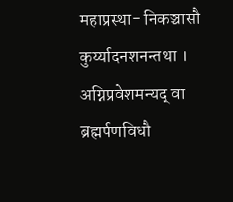महाप्रस्था- निकञ्चासौ कुर्य्यादनशनन्तथा । अग्निप्रवेशमन्यद् वा ब्रह्मर्पणविधौ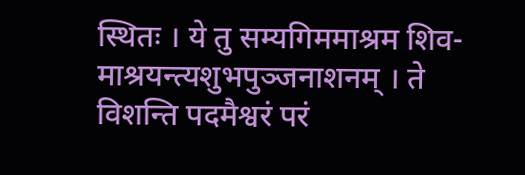स्थितः । ये तु सम्यगिममाश्रम शिव- माश्रयन्त्यशुभपुञ्जनाशनम् । ते विशन्ति पदमैश्वरं परं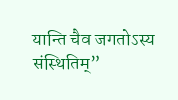यान्ति चैव जगतोऽस्य संस्थितिम्”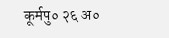कूर्मपु० २६ अ०